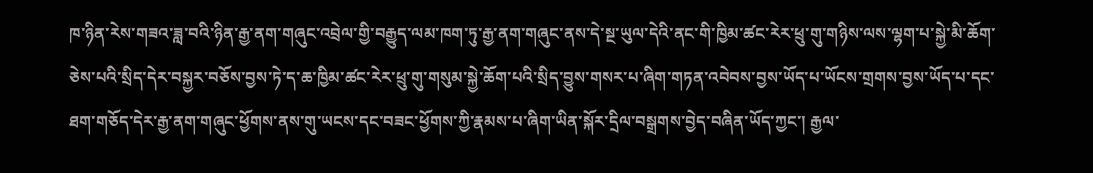ཁ་ཉིན་རེས་གཟའ་ཟླ་བའི་ཉིན་རྒྱ་ནག་གཞུང་འབྲེལ་གྱི་བརྒྱུད་ལམ་ཁག་ཏུ་རྒྱ་ནག་གཞུང་ནས་དེ་སྔ་ཡུལ་དེའི་ནང་གི་ཁྱིམ་ཚང་རེར་ཕྲུ་གུ་གཉིས་ལས་ལྷག་པ་སྐྱེ་མི་ཆོག་ཅེས་པའི་སྲིད་དེར་བསྐྱར་བཅོས་བྱས་ཏེ་ད་ཆ་ཁྱིམ་ཚང་རེར་ཕྲུ་གུ་གསུམ་སྐྱེ་ཆོག་པའི་སྲིད་བྱུས་གསར་པ་ཞིག་གཏན་འབེབས་བྱས་ཡོད་པ་ཡོངས་གྲགས་བྱས་ཡོད་པ་དང་ཐག་གཅོད་དེར་རྒྱ་ནག་གཞུང་ཕྱོགས་ནས་གུ་ཡངས་དང་བཟང་ཕྱོགས་ཀྱི་རྣམས་པ་ཞིག་ཡིན་སྐོར་དྲིལ་བསྒྲགས་བྱེད་བཞིན་ཡོད་ཀྱང་། རྒྱལ་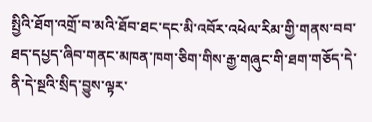སྤྱིའི་ཐོག་འགྲོ་བ་མའི་ཐོབ་ཐང་དང་མི་འབོར་འཕེལ་རིམ་གྱི་གནས་བབ་ཐད་དཔྱད་ཞིབ་གནང་མཁན་ཁག་ཅིག་གིས་རྒྱ་གཞུང་གི་ཐག་གཅོད་དེ་ནི་དེ་སྔའི་སྲིད་བྱུས་ལྟར་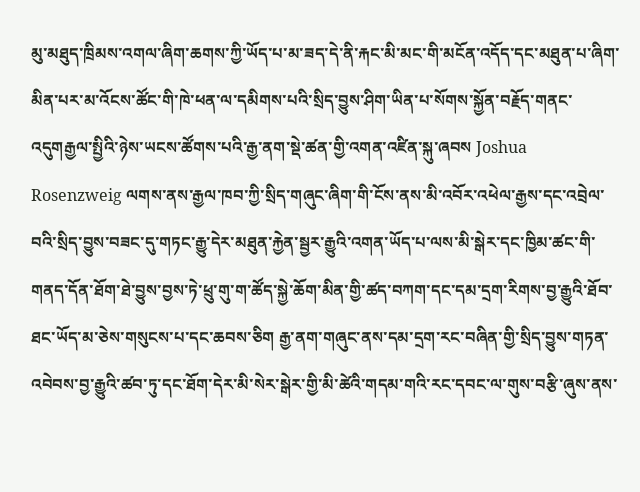མུ་མཐུད་ཁྲིམས་འགལ་ཞིག་ཆགས་ཀྱི་ཡོད་པ་མ་ཟད་དེ་ནི་རྐང་མི་མང་གི་མངོན་འདོད་དང་མཐུན་པ་ཞིག་མིན་པར་མ་འོངས་ཚོང་གི་ཁེ་ཕན་ལ་དམིགས་པའི་སྲིད་བྱུས་ཤིག་ཡིན་པ་སོགས་སྐྱོན་བརྗོད་གནང་འདུགརྒྱལ་སྤྱིའི་ཉེས་ཡངས་ཚོགས་པའི་རྒྱ་ནག་སྡེ་ཚན་གྱི་འགན་འཛིན་སྐུ་ཞབས Joshua Rosenzweig ལགས་ནས་རྒྱལ་ཁབ་ཀྱི་སྲིད་གཞུང་ཞིག་གི་ངོས་ནས་མི་འབོར་འཕེལ་རྒྱས་དང་འབྲེལ་བའི་སྲིད་བྱུས་བཟང་དུ་གཏང་རྒྱུ་དེར་མཐུན་རྐྱེན་སྦྱར་རྒྱུའི་འགན་ཡོད་པ་ལས་མི་སྒེར་དང་ཁྱིམ་ཚང་གི་གནད་དོན་ཐོག་ཐེ་བྱུས་བྱས་ཏེ་ཕྲུ་གུ་ག་ཚོད་སྐྱེ་ཆོག་མིན་གྱི་ཚད་བཀག་དང་དམ་དྲག་རིགས་བྱ་རྒྱུའི་ཐོབ་ཐང་ཡོད་མ་ཅེས་གསུངས་པ་དང་ཆབས་ཅིག རྒྱ་ནག་གཞུང་ནས་དམ་དྲག་རང་བཞིན་གྱི་སྲིད་བྱུས་གཏན་འབེབས་བྱ་རྒྱུའི་ཚབ་ཏུ་དང་ཐོག་དེར་མི་སེར་སྒེར་གྱི་མི་ཚེའི་གདམ་གའི་རང་དབང་ལ་གུས་བརྩི་ཞུས་ནས་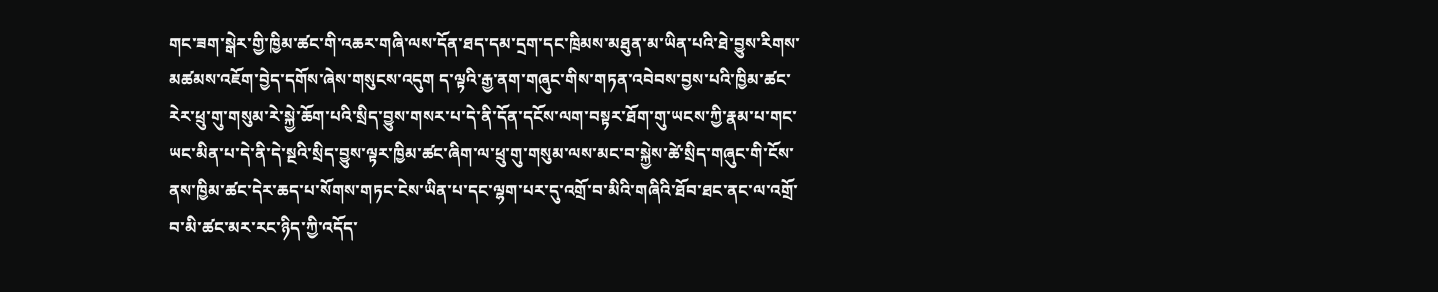གང་ཟག་སྒེར་གྱི་ཁྱིམ་ཚང་གི་འཆར་གཞི་ལས་དོན་ཐད་དམ་དྲག་དང་ཁྲིམས་མཐུན་མ་ཡིན་པའི་ཐེ་བྱུས་རིགས་མཚམས་འཇོག་བྱེད་དགོས་ཞེས་གསུངས་འདུག ད་ལྟའི་རྒྱ་ནག་གཞུང་གིས་གཏན་འབེབས་བྱས་པའི་ཁྱིམ་ཚང་རེར་ཕྲུ་གུ་གསུམ་རེ་སྐྱེ་ཆོག་པའི་སྲིད་བྱུས་གསར་པ་དེ་ནི་དོན་དངོས་ལག་བསྟར་ཐོག་གུ་ཡངས་ཀྱི་རྣམ་པ་གང་ཡང་མིན་པ་དེ་ནི་དེ་སྔའི་སྲིད་བྱུས་ལྟར་ཁྱིམ་ཚང་ཞིག་ལ་ཕྲུ་གུ་གསུམ་ལས་མང་བ་སྐྱེས་ཚེ་སྲིད་གཞུང་གི་ངོས་ནས་ཁྱིམ་ཚང་དེར་ཆད་པ་སོགས་གཏང་ངེས་ཡིན་པ་དང་ལྷག་པར་དུ་འགྲོ་བ་མིའི་གཞིའི་ཐོབ་ཐང་ནང་ལ་འགྲོ་བ་མི་ཚང་མར་རང་ཉིད་ཀྱི་འདོད་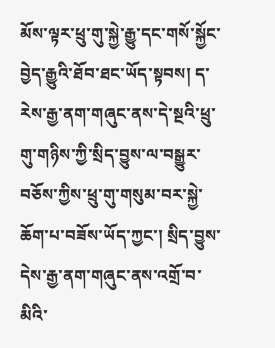མོས་ལྟར་ཕྲུ་གུ་སྐྱེ་རྒྱུ་དང་གསོ་སྐྱོང་བྱེད་རྒྱུའི་ཐོབ་ཐང་ཡོད་སྟབས། ད་རེས་རྒྱ་ནག་གཞུང་ནས་དེ་སྔའི་ཕྲུ་གུ་གཉིས་ཀྱི་སྲིད་བྱུས་ལ་བསྒྱུར་བཅོས་ཀྱིས་ཕྲུ་གུ་གསུམ་བར་སྐྱེ་ཆོག་པ་བཟོས་ཡོད་ཀྱང་། སྲིད་བྱུས་དེས་རྒྱ་ནག་གཞུང་ནས་འགྲོ་བ་མིའི་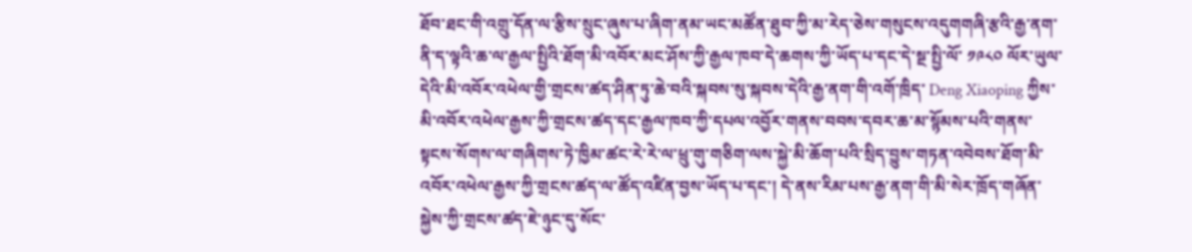ཐོབ་ཐང་གི་འགྲུ་དོན་ལ་རྩིས་སྲུང་ཞུས་པ་ཞིག་ནམ་ཡང་མཚོན་ཐུབ་ཀྱི་མ་རེད་ཅེས་གསུངས་འདུགགཞི་རྩའི་རྒྱ་ནག་ནི་ད་ལྟའི་ཆ་ལ་རྒྱལ་སྤྱིའི་ཐོག་མི་འབོར་མང་ཤོས་ཀྱི་རྒྱལ་ཁབ་དེ་ཆགས་ཀྱི་ཡོད་པ་དང་དེ་སྔ་སྤྱི་ལོ་ ༡༩༨༠ ལོར་ཡུལ་དེའི་མི་འབོར་འཕེལ་གྱི་གྲངས་ཚད་ཤིན་ཏུ་ཆེ་བའི་སྐབས་སུ་སྐབས་དེའི་རྒྱ་ནག་གི་འགོ་ཁྲིད་ Deng Xiaoping ཀྱིས་མི་འབོར་འཕེལ་རྒྱས་ཀྱི་གྲངས་ཚད་དང་རྒྱལ་ཁབ་ཀྱི་དཔལ་འབྱོར་གནས་བབས་དབར་ཆ་མ་སྙོམས་པའི་གནས་སྟངས་སོགས་ལ་གཞིགས་ཏེ་ཁྱིམ་ཚང་རེ་རེ་ལ་ཕྲུ་གུ་གཅིག་ལས་སྐྱེ་མི་ཆོག་པའི་སྲིད་བྱུས་གཏན་འབེབས་ཐོག་མི་འབོར་འཕེལ་རྒྱས་ཀྱི་གྲངས་ཚད་ལ་ཚོད་འཛིན་བྱས་ཡོད་པ་དང་། དེ་ནས་རིམ་པས་རྒྱ་ནག་གི་མི་སེར་ཁྲོད་གཞོན་སྐྱེས་ཀྱི་གྲངས་ཚད་ཇེ་ཉུང་དུ་སོང་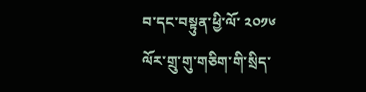བ་དང་བསྟུན་ཕྱི་ལོ་ ༢༠༡༦ ལོར་གྲུ་གུ་གཅིག་གི་སྲིད་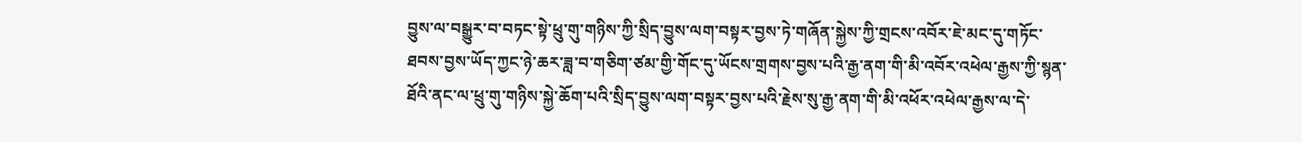བྱུས་ལ་བསྒྱུར་བ་བཏང་སྟེ་ཕྲུ་གུ་གཉིས་ཀྱི་སྲིད་བྱུས་ལག་བསྟར་བྱས་ཏེ་གཞོན་སྐྱེས་ཀྱི་གྲངས་འབོར་ཇེ་མང་དུ་གཏོང་ཐབས་བྱས་ཡོད་ཀྱང་ཉེ་ཆར་ཟླ་བ་གཅིག་ཙམ་གྱི་གོང་དུ་ཡོངས་གྲགས་བྱས་པའི་རྒྱ་ནག་གི་མི་འབོར་འཕེལ་རྒྱས་ཀྱི་སྙན་ཐོའི་ནང་ལ་ཕྲུ་གུ་གཉིས་སྐྱེ་ཆོག་པའི་སྲིད་བྱུས་ལག་བསྟར་བྱས་པའི་རྗེས་སུ་རྒྱ་ནག་གི་མི་འཕོར་འཕེལ་རྒྱས་ལ་དེ་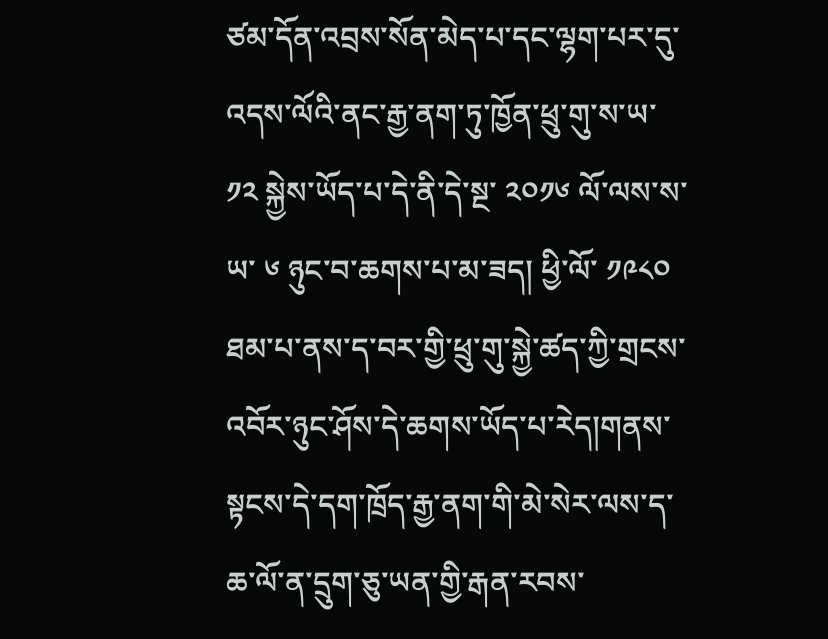ཙམ་དོན་འབྲས་སོན་མེད་པ་དང་ལྷག་པར་དུ་འདས་ལོའི་ནང་རྒྱ་ནག་ཏུ་ཁྱོན་ཕྲུ་གུ་ས་ཡ་ ༡༢ སྐྱེས་ཡོད་པ་དེ་ནི་དེ་སྔ་ ༢༠༡༦ ལོ་ལས་ས་ཡ་ ༦ ཉུང་བ་ཆགས་པ་མ་ཟད། ཕྱི་ལོ་ ༡༩༨༠ ཐམ་པ་ནས་ད་བར་གྱི་ཕྲུ་གུ་སྐྱེ་ཚད་ཀྱི་གྲངས་འབོར་ཉུང་ཤོས་དེ་ཆགས་ཡོད་པ་རེད།གནས་སྟངས་དེ་དག་ཁྲོད་རྒྱ་ནག་གི་མེ་སེར་ལས་ད་ཆ་ལོ་ན་དྲུག་ཅུ་ཡན་གྱི་རྒན་རབས་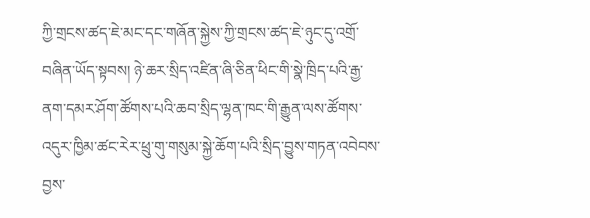ཀྱི་གྲངས་ཚད་ཇེ་མང་དང་གཞོན་སྐྱེས་ཀྱི་གྲངས་ཚད་ཇེ་ཉུང་དུ་འགྲོ་བཞིན་ཡོད་སྟབས། ཉེ་ཆར་སྲིད་འཛིན་ཞི་ཅིན་ཕིང་གི་སྣེ་ཁྲིད་པའི་རྒྱ་ནག་དམར་ཤོག་ཚོགས་པའི་ཆབ་སྲིད་ལྷན་ཁང་གི་རྒྱུན་ལས་ཚོགས་འདུར་ཁྱིམ་ཚང་རེར་ཕྲུ་གུ་གསུམ་སྐྱེ་ཆོག་པའི་སྲིད་བྱུས་གཏན་འབེབས་བྱས་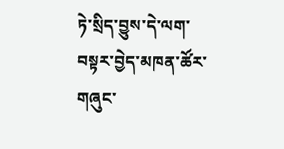ཏེ་སྲིད་བྱུས་དེ་ལག་བསྟར་བྱེད་མཁན་ཚོར་གཞུང་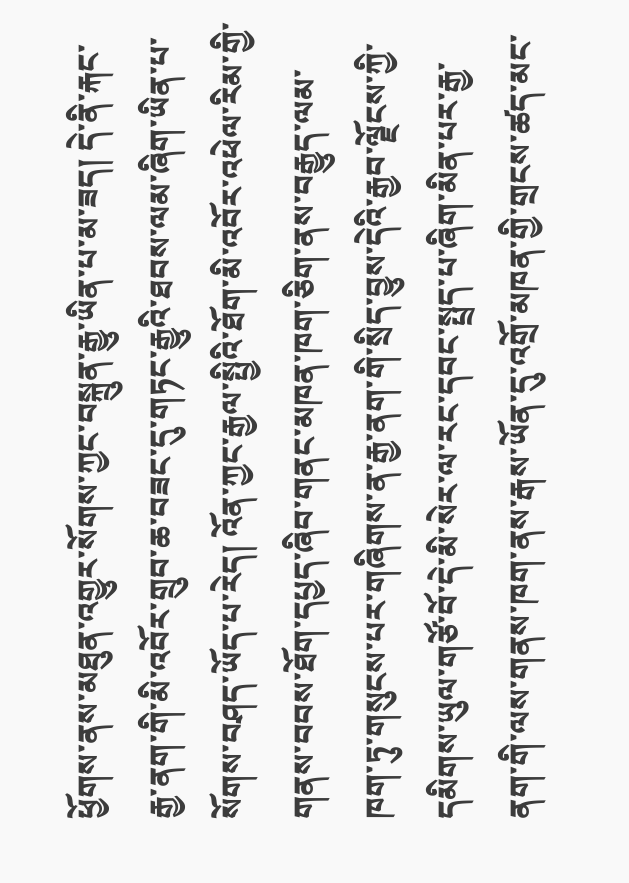ཕྱོགས་ནས་མཐུན་འགྱུར་སོགས་ཀྱང་བསྐྲུན་རྒྱུ་ཡིན་པ་མ་ཟད། དེ་ནི་རྐང་རྒྱ་ནག་གི་མི་འབོར་གྲུབ་ཆ་བཟང་དུ་གཏང་རྒྱུའི་ཐབས་ལམ་ཞིག་ཡིན་པ་སོགས་བཤད་ཡོད་པ་རེད། འོན་ཀྱང་རྒྱལ་སྤྱིའི་ཐོག་མི་འབོར་འཕེལ་རིམ་གྱི་གནས་བབས་ཐོག་དཔྱད་ཞིབ་གནང་མཁན་ཁག་ཅིག་ནས་བརྒྱུད་ལམ་ཁག་ཏུ་གསུངས་པར་གཞིགས་ན་རྒྱ་ནག་གི་སྲིད་བྱུས་དེའི་རྒྱབ་ལྗོངས་ཀྱི་དམིགས་ཡུལ་གཙོ་བོ་དེ་མི་སེར་ལ་རང་དབང་སྤྲད་པ་ཞིག་མིན་པར་རྒྱ་ནག་གི་ལས་གནས་ཁག་ནས་རྒས་ཡོན་དུ་འགྲོ་མཁན་གྱི་གྲངས་ཚད་མང་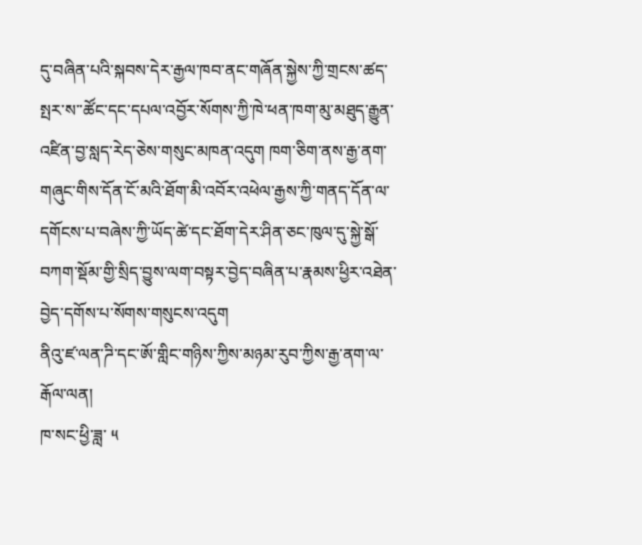དུ་བཞིན་པའི་སྐབས་དེར་རྒྱལ་ཁབ་ནང་གཞོན་སྐྱེས་ཀྱི་གྲངས་ཚད་སྤར་ས་་ཚོང་དང་དཔལ་འབྱོར་སོགས་ཀྱི་ཁེ་ཕན་ཁག་མུ་མཐུད་རྒྱུན་འཛིན་བྱ་སླད་རེད་ཅེས་གསུང་མཁན་འདུག ཁག་ཅིག་ནས་རྒྱ་ནག་གཞུང་གིས་དོན་ངོ་མའི་ཐོག་མི་འབོར་འཕེལ་རྒྱས་ཀྱི་གནད་དོན་ལ་དགོངས་པ་བཞེས་ཀྱི་ཡོད་ཚེ་དང་ཐོག་དེར་ཤིན་ཅང་ཁུལ་དུ་སྐྱེ་སྒོ་བཀག་སྡོམ་གྱི་སྲིད་བྱུས་ལག་བསྟར་བྱེད་བཞིན་པ་རྣམས་ཕྱིར་འཐེན་བྱེད་དགོས་པ་སོགས་གསུངས་འདུག
ནིའུ་ཛ་ལན་ཌི་དང་ཨོ་གླིང་གཉིས་ཀྱིས་མཉམ་རུབ་ཀྱིས་རྒྱ་ནག་ལ་རྒོལ་ལན།
ཁ་སང་ཕྱི་ཟླ་ ༥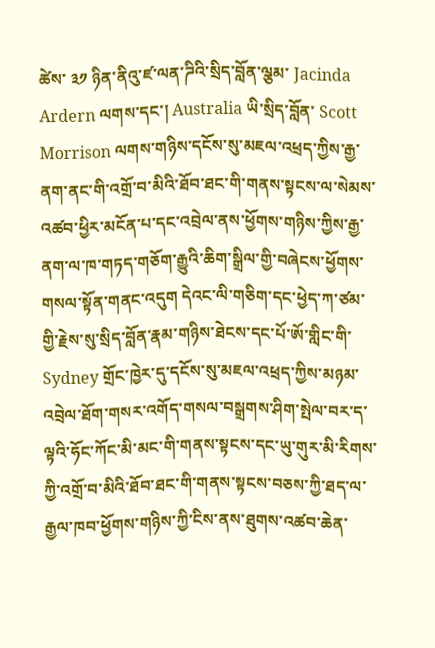ཚེས་ ༣༡ ཉིན་ནིའུ་ཛ་ལན་ཌིའི་སྲིད་བློན་ལྕམ་ Jacinda Ardern ལགས་དང་། Australia ཡི་སྲིད་བློན་ Scott Morrison ལགས་གཉིས་དངོས་སུ་མཇལ་འཕྲད་ཀྱིས་རྒྱ་ནག་ནང་གི་འགྲོ་བ་མིའི་ཐོབ་ཐང་གི་གནས་སྟངས་ལ་སེམས་འཚབ་ཕྱིར་མངོན་པ་དང་འབྲེལ་ནས་ཕྱོགས་གཉིས་ཀྱིས་རྒྱ་ནག་ལ་ཁ་གཏད་གཅོག་རྒྱུའི་ཆིག་སྒྲིལ་གྱི་བཞེངས་ཕྱོགས་གསལ་སྟོན་གནང་འདུག དེའང་ལི་གཅིག་དང་ཕྱེད་ཀ་ཙམ་གྱི་རྗེས་སུ་སྲིད་བློན་རྣམ་གཉིས་ཐེངས་དང་པོ་ཨོ་གླིང་གི་ Sydney གྲོང་ཁྱེར་དུ་དངོས་སུ་མཇལ་འཕྲད་ཀྱིས་མཉམ་འབྲེལ་ཐོག་གསར་འགོད་གསལ་བསྒྲགས་ཤིག་སྤེལ་བར་ད་ལྟའི་ཧོང་ཀོང་མི་མང་གི་གནས་སྟངས་དང་ཡུ་གུར་མི་རིགས་ཀྱི་འགྲོ་བ་མིའི་ཐོབ་ཐང་གི་གནས་སྟངས་བཅས་ཀྱི་ཐད་ལ་རྒྱལ་ཁབ་ཕྱོགས་གཉིས་ཀྱི་ངིས་ནས་ཐུགས་འཚབ་ཆེན་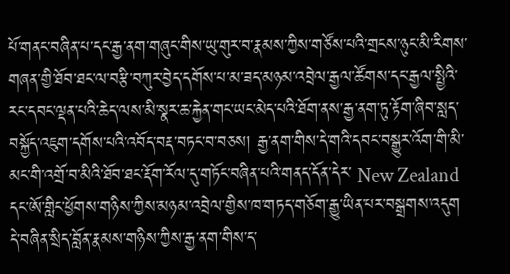པོ་གནང་བཞིན་པ་དང་རྒྱ་ནག་གཞུང་གིས་ཡུ་གུར་བ་རྣམས་ཀྱིས་གཙོས་པའི་གྲངས་ཉུང་མི་རིགས་གཞན་གྱི་ཐོབ་ཐང་ལ་བརྩི་བཀུར་བྱེད་དགོས་པ་མ་ཟད་མཉམ་འབྲེལ་རྒྱལ་ཚོགས་དང་རྒྱལ་སྤྱིའི་རང་དབང་ལྡན་པའི་ཆེད་ལས་མི་སྣར་ཆ་རྐྱེན་གང་ཡང་མེད་པའི་ཐོག་ནས་རྒྱ་ནག་ཏུ་རྟོག་ཞིབ་སླད་བསྐྱོད་འཇུག་དགོས་པའི་འབོད་བརྡ་བཏང་བ་བཅས། རྒྱ་ནག་གིས་དེ་གའི་དབང་བསྒྱུར་འོག་གི་མི་མང་གི་འགྲོ་བ་མིའི་ཐོབ་ཐང་རྡོག་རོལ་དུ་གཏོང་བཞིན་པའི་གནད་དོན་དེར་ New Zealand དང་ཨོ་གླིང་ཕྱོགས་གཉིས་ཀྱིས་མཉམ་འབྲེལ་གྱིས་ཁ་གཏད་གཅོག་རྒྱུ་ཡིན་པར་བསྒྲགས་འདུག དེ་བཞིན་སྲིད་བློན་རྣམས་གཉིས་ཀྱིས་རྒྱ་ནག་གིས་ད་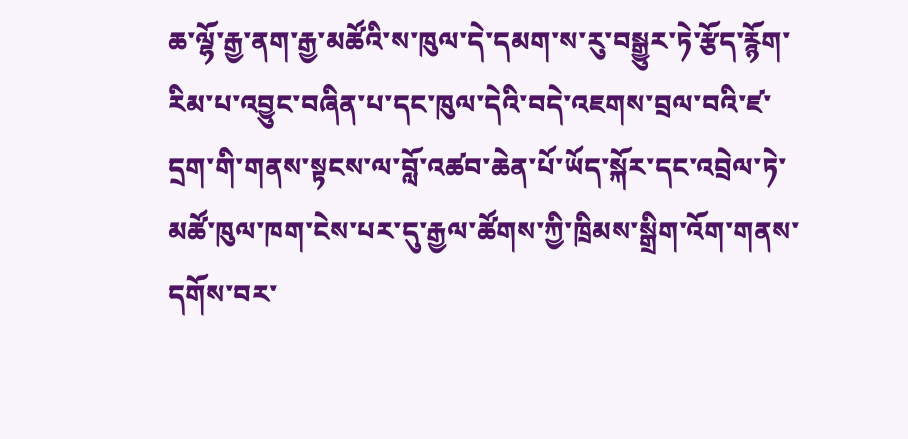ཆ་ལྷོ་རྒྱ་ནག་རྒྱ་མཚོའི་ས་ཁུལ་དེ་དམག་ས་རུ་བསྒྱུར་ཏེ་རྩོད་རྙོག་རིམ་པ་འབྱུང་བཞིན་པ་དང་ཁུལ་དེའི་བདེ་འཇགས་བྲལ་བའི་ཛ་དྲག་གི་གནས་སྟངས་ལ་བློ་འཚབ་ཆེན་པོ་ཡོད་སྐོར་དང་འབྲེལ་ཏེ་མཚོ་ཁུལ་ཁག་ངེས་པར་དུ་རྒྱལ་ཚོགས་ཀྱི་ཁྲིམས་སྒྲིག་འོག་གནས་དགོས་བར་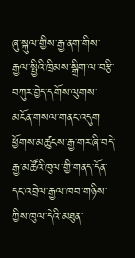ཞུ་སྐུལ་གྱིས་རྒྱ་ནག་གིས་རྒྱལ་སྤྱིའི་ཁྲིམས་སྒྲིག་ལ་བརྩི་བཀུར་བྱེད་དགོས་ལུགས་མངོན་གསལ་གནང་འདུག ཕྱོགས་མཚུངས་རྒྱ་གར་ཞི་བདེ་རྒྱ་མཚོའི་ཁུལ་གྱི་གནད་དོན་དང་འབྲེལ་རྒྱལ་ཁབ་གཉིས་ཀྱིས་ཁུལ་དེའི་མཐུན་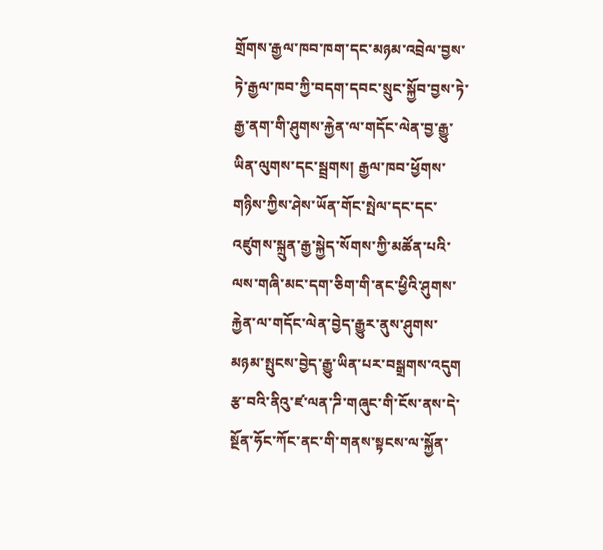གྲོགས་རྒྱལ་ཁབ་ཁག་དང་མཉམ་འབྲེལ་བྱས་ཏེ་རྒྱལ་ཁབ་ཀྱི་བདག་དབང་སྲུང་སྐྱོབ་བྱས་ཏེ་རྒྱ་ནག་གི་ཤུགས་རྐྱེན་ལ་གདོང་ལེན་བྱ་རྒྱུ་ཡིན་ལུགས་དང་སྦྲགས། རྒྱལ་ཁབ་ཕྱོགས་གཉིས་ཀྱིས་ཤེས་ཡོན་གོང་སྤེལ་དང་དང་འཛུགས་སྐྲུན་རྒྱ་སྐྱེད་སོགས་ཀྱི་མཚོན་པའི་ལས་གཞི་མང་དག་ཅིག་གི་ནང་ཕྱིའི་ཤུགས་རྐྱེན་ལ་གདོང་ལེན་བྱེད་རྒྱུར་ནུས་ཤུགས་མཉམ་སྤུངས་བྱེད་རྒྱུ་ཡིན་པར་བསྒྲགས་འདུག རྩ་བའི་ནིའུ་ཛ་ལན་ཌི་གཞུང་གི་ངོས་ནས་དེ་སྔོན་ཧོང་ཀོང་ནང་གི་གནས་སྟངས་ལ་སྐྱོན་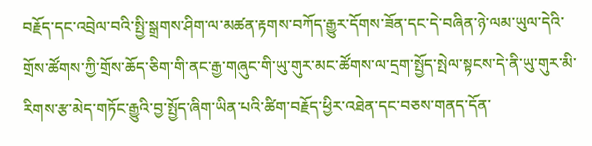བརྗོད་དང་འབྲེལ་བའི་སྤྱི་སྒྲགས་ཤིག་ལ་མཚན་རྟགས་བཀོད་རྒྱུར་དོགས་ཟོན་དང་དེ་བཞིན་ཉེ་ལམ་ཡུལ་དེའི་གྲོས་ཚོགས་ཀྱི་གྲོས་ཆོད་ཅིག་གི་ནང་རྒྱ་གཞུང་གི་ཡུ་གུར་མང་ཚོགས་ལ་དྲག་སྤྱོད་སྤེལ་སྟངས་དེ་ནི་ཡུ་གུར་མི་རིགས་རྩ་མེད་གཏོང་རྒྱུའི་བྱ་སྤྱོད་ཞིག་ཡིན་པའི་ཚིག་བརྗོད་ཕྱིར་འཐེན་དང་བཅས་གནད་དོན་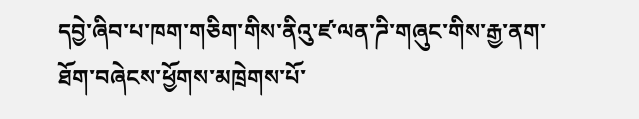དབྱེ་ཞིབ་པ་ཁག་གཅིག་གིས་ནིའུ་ཛ་ལན་ཌི་གཞུང་གིས་རྒྱ་ནག་ཐོག་བཞེངས་ཕྱོགས་མཁྲེགས་པོ་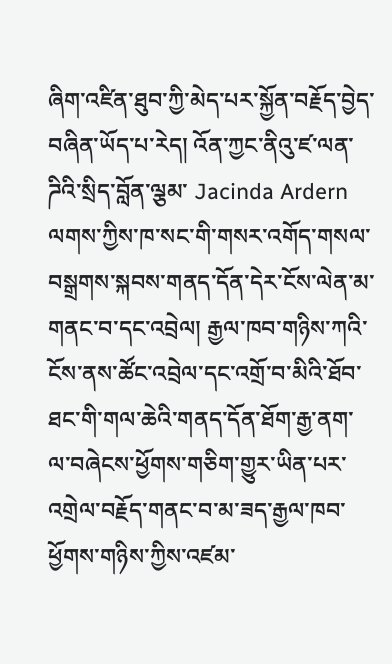ཞིག་འཛིན་ཐུབ་ཀྱི་མེད་པར་སྐྱོན་བརྗོད་བྱེད་བཞིན་ཡོད་པ་རེད། འོན་ཀྱང་ནིའུ་ཛ་ལན་ཌིའི་སྲིད་བློན་ལྕམ་ Jacinda Ardern ལགས་ཀྱིས་ཁ་སང་གི་གསར་འགོད་གསལ་བསྒྲགས་སྐབས་གནད་དོན་དེར་ངོས་ལེན་མ་གནང་བ་དང་འབྲེལ། རྒྱལ་ཁབ་གཉིས་ཀའི་ངོས་ནས་ཚོང་འབྲེལ་དང་འགྲོ་བ་མིའི་ཐོབ་ཐང་གི་གལ་ཆེའི་གནད་དོན་ཐོག་རྒྱ་ནག་ལ་བཞེངས་ཕྱོགས་གཅིག་གྱུར་ཡིན་པར་འགྲེལ་བརྗོད་གནང་བ་མ་ཟད་རྒྱལ་ཁབ་ཕྱོགས་གཉིས་ཀྱིས་འཛམ་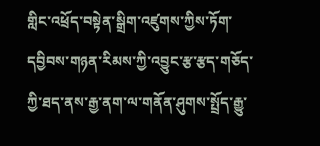གླིང་འཕྲོད་བསྟེན་སྒྲིག་འཛུགས་ཀྱིས་ཏོག་དབྱིབས་གཉན་རིམས་ཀྱི་འབྱུང་རྩ་རྩད་གཅོད་ཀྱི་ཐད་ནས་རྒྱ་ནག་ལ་གནོན་ཤུགས་སྤྲོད་རྒྱུ་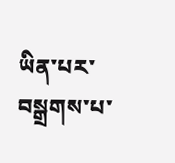ཡིན་པར་བསྒྲགས་པ་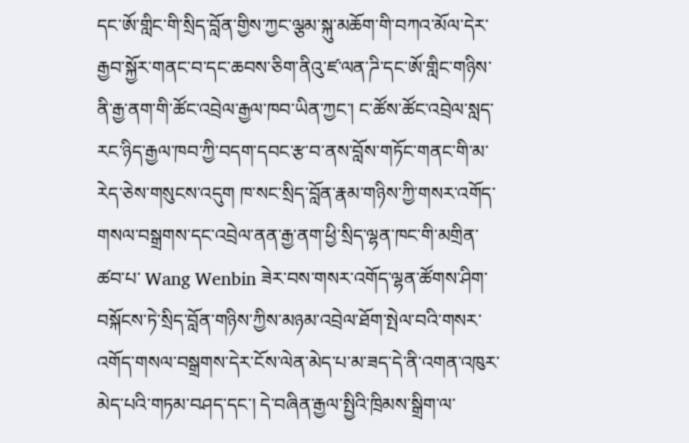དང་ཨོ་གླིང་གི་སྲིད་བློན་གྱིས་ཀྱང་ལྕམ་སྐུ་མཆོག་གི་བཀའ་མོལ་དེར་རྒྱབ་སྐྱོར་གནང་བ་དང་ཆབས་ཅིག་ནིའུ་ཛ་ལན་ཌི་དང་ཨོ་གླིང་གཉིས་ནི་རྒྱ་ནག་གི་ཚོང་འབྲེལ་རྒྱལ་ཁབ་ཡིན་ཀྱང་། ང་ཚོས་ཚོང་འབྲེལ་སླད་རང་ཉིད་རྒྱལ་ཁབ་ཀྱི་བདག་དབང་རྩ་བ་ནས་བློས་གཏོང་གནང་གི་མ་རེད་ཅེས་གསུངས་འདུག ཁ་སང་སྲིད་བློན་རྣམ་གཉིས་ཀྱི་གསར་འགོད་གསལ་བསྒྲགས་དང་འབྲེལ་ནན་རྒྱ་ནག་ཕྱི་སྲིད་ལྷན་ཁང་གི་མགྲིན་ཚབ་པ་ Wang Wenbin ཟེར་བས་གསར་འགོད་ལྷན་ཚོགས་ཤིག་བསྐོངས་ཏེ་སྲིད་བློན་གཉིས་ཀྱིས་མཉམ་འབྲེལ་ཐོག་སྤེལ་བའི་གསར་འགོད་གསལ་བསྒྲགས་དེར་ངོས་ལེན་མེད་པ་མ་ཟད་དེ་ནི་འགན་འཁུར་མེད་པའི་གཏམ་བཤད་དང་། དེ་བཞིན་རྒྱལ་སྤྱིའི་ཁྲིམས་སྒྲིག་ལ་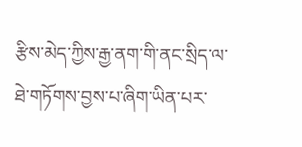རྩིས་མེད་ཀྱིས་རྒྱ་ནག་གི་ནང་སྲིད་ལ་ཐེ་གཏོགས་བྱས་པ་ཞིག་ཡིན་པར་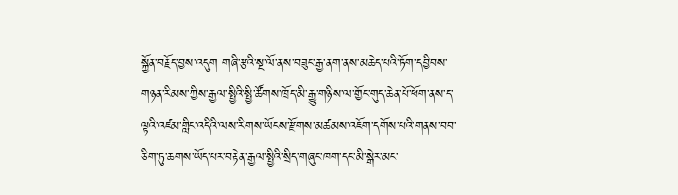སྐྱོན་བརྗོད་བྱས་འདུག གཞི་རྩའི་སྔ་ལོ་ནས་བཟུང་རྒྱ་ནག་ནས་མཆེད་པའི་ཏོག་དབྱིབས་གཉན་རིམས་ཀྱིས་རྒྱལ་སྤྱིའི་སྤྱི་ཚོགས་ཁྲོད་མི་རྒྱུ་གཉིས་ལ་གྱོང་གུད་ཆེན་པོ་ཕོག་ནས་ད་ལྟའི་འཛམ་གླིང་འདིའི་ལས་རིགས་ཡོངས་རྫོགས་མཚམས་འཇོག་དགོས་པའི་གནས་བབ་ཅིག་ཏུ་ཆགས་ཡོད་པར་བརྟེན་རྒྱལ་སྤྱིའི་སྲིད་གཞུང་ཁག་དང་མི་སྒེར་མང་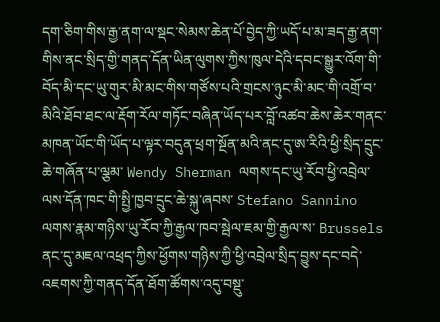དག་ཅིག་གིས་རྒྱ་ནག་ལ་སྡང་སེམས་ཆེན་པོ་བྱེད་ཀྱི་ཡདོ་པ་མ་ཟད་རྒྱ་ནག་གིས་ནང་སྲིད་གྱི་གནད་དོན་ཡིན་ལུགས་ཀྱིས་ཁུལ་དེའི་དབང་སྒྱུར་འོག་གི་བོད་མི་དང་ཡུ་གུར་མི་མང་གིས་གཙོས་པའི་གྲངས་ཉུང་མི་མང་གི་འགྲོ་བ་མིའི་ཐོབ་ཐང་ལ་རྡོག་རོལ་གཏོང་བཞིན་ཡོད་པར་བློ་འཚབ་ཆེས་ཆེར་གནང་མཁན་ཡོང་གི་ཡོད་པ་ལྟར་བདུན་ཕྲག་སྔོན་མའི་ནང་དུ་ཨ་རིའི་ཕྱི་སྲིད་དྲུང་ཆེ་གཞོན་པ་ལྕམ་ Wendy Sherman ལགས་དང་ཡུ་རོབ་ཕྱི་འབྲེལ་ལས་དོན་ཁང་གི་སྤྱི་ཁྱབ་དྲུང་ཆེ་སྐུ་ཞབས་ Stefano Sannino ལགས་རྣམ་གཉིས་ཡུ་རོབ་ཀྱི་རྒྱལ་ཁབ་སྦེལ་ཇམ་གྱི་རྒྱལ་ས་ Brussels ནང་དུ་མཇལ་འཕྲད་ཀྱིས་ཕྱོགས་གཉིས་ཀྱི་ཕྱི་འབྲེལ་སྲིད་བྱུས་དང་བདེ་འཇགས་ཀྱི་གནད་དོན་ཐོག་ཚོགས་འདུ་བསྡུ་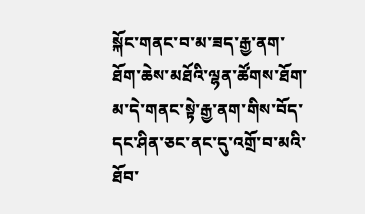སྐོང་གནང་བ་མ་ཟད་རྒྱ་ནག་ཐོག་ཆེས་མཐོའི་ལྷན་ཚོགས་ཐོག་མ་དེ་གནང་སྟེ་རྒྱ་ནག་གིས་བོད་དང་ཤིན་ཅང་ནང་དུ་འགྲོ་བ་མའི་ཐོབ་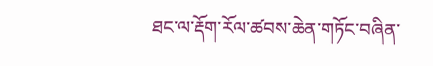ཐང་ལ་རྡོག་རོལ་ཚབས་ཆེན་གཏོང་བཞིན་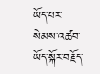ཡོད་པར་སེམས་འཚབ་ཡོད་སྐོར་བརྗོད་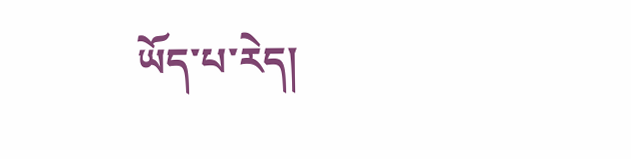ཡོད་པ་རེད།